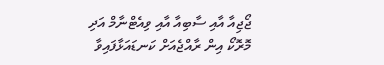ޖޯޖިއާ އާއި ސާބިއާ އާއި ވިއެޓްނާމް އަދި މޮރޮކޯ އިން ރާއްޖެއަށް ކަނޑައަޅާފައިވާ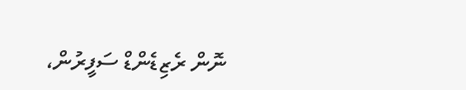ނޮން ރެޒިޑެންޑް ސަފީރުން،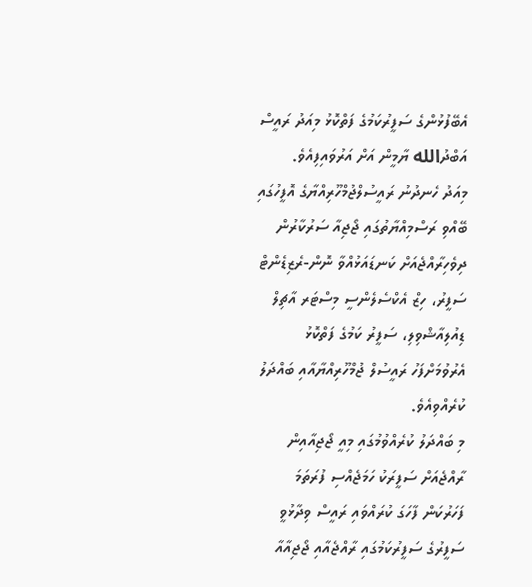އެބޭފުޅުންގެ ސަފީރުކަމުގެ ފަތްކޮޅު މިއަދު ރައީސް އަބްދުالله ޔާމީން އަށް އަރުވައިފިއެވެ.
މިއަދު ހެނދުނު ރައީސުލްޖުމްހޫރިއްޔާގެ އޮފީހުގައި ބޭއްވި ރަސްމިއްޔާތުގައި ޖޯޖިއާ ސަރުކާރުން ދިވެހިރާއްޖެއަށް ކަނޑައަޅުއްވާ ނޮން-ރެޒިޑެންޓް ސަފީރު، ހިޒް އެކްސެލެންސީ މިސްޓަރ އާޗިލް ޑިއުލިއާޝްވިލި، ސަފީރު ކަމުގެ ފަތްކޮޅު އެރުވުމަށްފަހު ރައީސުލް ޖުމްހޫރިއްޔާއާއި ބައްދަލު ކުރެއްވިއެވެ.
މި ބައްދަލު ކުރެއްވުމުގައި މިއީ ޖޯޖިއާއިން ރާއްޖެއަށް ސަފީރަކު ހަމަޖެއްސި ފުރަތަމަ ފަހަރުކަން ފާހަގަ ކުރައްވައި ރައީސް ވިދާޅުވީ ސަފީރުގެ ސަފީރުކަމުގައި ރާއްޖެއާއި ޖޯޖިއާއާ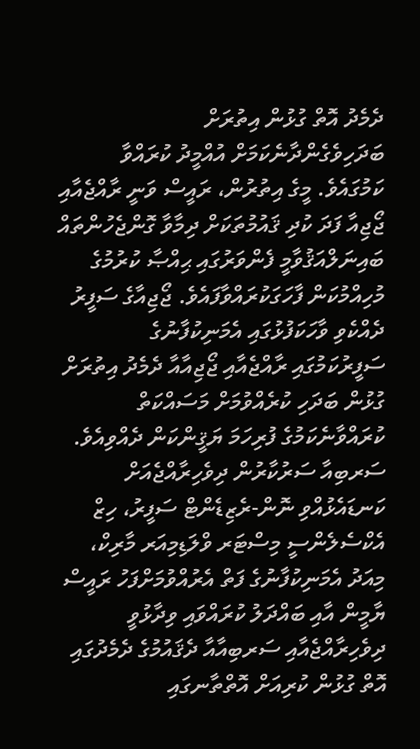ދެމެދު އޮތް ގުޅުން އިތުރަށް ބަދަހިވެގެންދާނެކަމަށް އުއްމީދު ކުރައްވާ ކަމުގައެވެ. މީގެ އިތުރުން، ރައީސް ވަނީ ރާއްޖެއާއި ޖޯޖިއާ ފަދަ ކުދި ޤައުމުތަކަށް ދިމާވާ ގޮންޖެހުންތައް ބައިނަލްއަޤުވާމީ ފެންވަރުގައި ޙިއްޞާ ކުރުމުގެ މުހިއްމުކަން ފާހަގަކުރައްވާފައެވެ. ޖޯޖިއާގެ ސަފީރު ދެއްކެވި ވާހަކަފުޅުގައި އެމަނިކުފާނުގެ ސަފީރުކަމުގައި ރާއްޖެއާއި ޖޯޖިއާއާ ދެމެދު އިތުރަށް ގުޅުން ބަދަހި ކުރެއްވުމަށް މަސައްކަތް ކުރައްވާނެކަމުގެ ފުރިހަމަ ޔަޤީންކަން ދެއްވިއެވެ.
ސަރބިއާ ސަރުކާރުން ދިވެހިރާއްޖެއަށް ކަނޑައެޅުއްވި ނޮން-ރެޒިޑެންޓް ސަފީރު، ހިޒް އެކްސެލެންސީ މިސްޓަރ ވްލަޑިމިއަރ މާރިކް، މިއަދު އެމަނިކުފާނުގެ ފަތް އެރުއްވުމަށްފަހު ރައީސް ޔާމީން އާއި ބައްދަލު ކުރައްވައި ވިދާޅުވީ ދިވެހިރާއްޖެއާއި ސަރބިއާއާ ދެޤައުމުގެ ދެމެދުގައި އޮތް ގުޅުން ކުރިއަށް އޮތްތާނގައި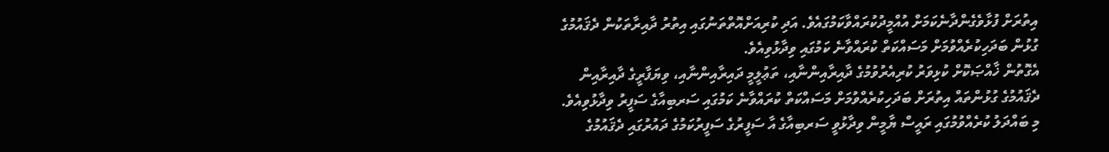އިތުރަށް ފުޅާވެގެންދާނެކަމަށް އުއްމީދުކުރައްވާކަމުގައެވެ. އަދި ކުރިއަށްއޮތްތަނުގައި އިތުރު ދާއިރާތަކުން ދެޤައުމުގެ ގުޅުން ބަދަހިކުރެއްވުމަށް މަސައްކަތް ކުރައްވާނެ ކަމުގައި ވިދާޅުވިއެވެ.
އެގޮތުން ޚާއްޞަކޮށް ކުޅިވަރު ކުރިއެރުވުމުގެ ދާއިރާއިންނާއި، ތަޢުލީމީ ދައިރާއިންނާއި، ވިޔަފާރީގެ ދާއިރާއިން ދެޤައުމުގެ ގުޅުންތައް އިތުރަށް ބަދަހިކުރެއްވުމަށް މަސައްކަތް ކުރައްވާނެ ކަމުގައި ސަރބިއާގެ ސަފީރު ވިދާޅުވިއެވެ. މި ބައްދަލު ކުރެއްވުމުގައި ރައީސް ޔާމީން ވިދާޅުވީ ސަރބިއާގެ އާ ސަފީރުގެ ސަފީރުކަމުގެ ދައުރުގައި ދެޤައުމުގެ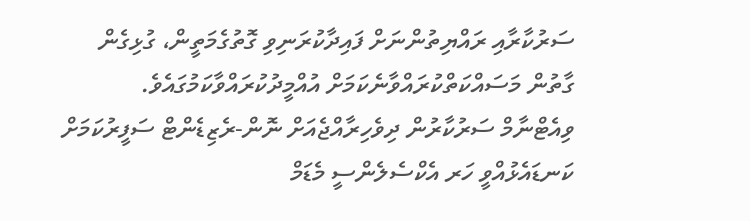ސަރުކާރާއި ރައްޔިތުންނަށް ފައިދާކުރަނިވި ގޮތުގެމަތީން، ގުޅިގެން ގާތުން މަސައްކަތްކުރައްވާނެކަމަށް އުއްމީދުކުރައްވާކަމުގައެވެ.
ވިއެޓްނާމް ސަރުކާރުން ދިވެހިރާއްޖެއަށް ނޮން-ރެޒިޑެންޓް ސަފީރުކަމަށް ކަނޑައެޅުއްވީ ހަރ އެކްސެލެންސީ މެޑަމް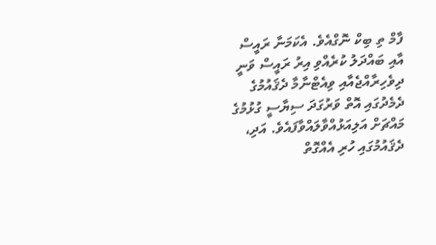ފާމް ތި ބިކް ނޮގްއެވެ. އެކަމަނާ ރައީސް އާއި ބައްދަލު ކުރެއްވި އިރު ރައީސް ވަނީ ދިވެހިރާއްޖެއާއި ވިއެޓްނާމާ ދެޤައުމުގެ ދެމެދުގައި އޮތް ވަރުގަދަ ސިޔާސީ ގުޅުމުގެ މައްޗަށް އަލިއަޅުއްވާލައްވާފައެވެ. އަދި، ދެޤައުމުގައި ހުރި އެއްގޮތް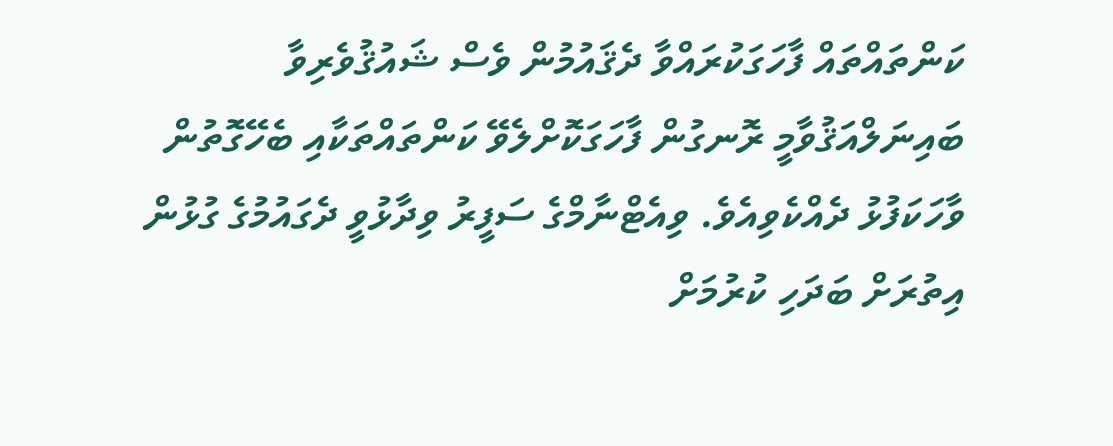ކަންތައްތައް ފާހަގަކުރައްވާ ދެޤައުމުން ވެސް ޝައުޤުވެރިވާ ބައިނަލްއަޤުވާމީ ރޮނގުން ފާހަގަކޮށްލެވޭ ކަންތައްތަކާއި ބެހޭގޮތުން ވާހަކަފުޅު ދެއްކެވިއެވެ. ވިއެޓްނާމްގެ ސަފީރު ވިދާޅުވީ ދެގައުމުގެ ގުޅުން އިތުރަށް ބަދަހި ކުރުމަށް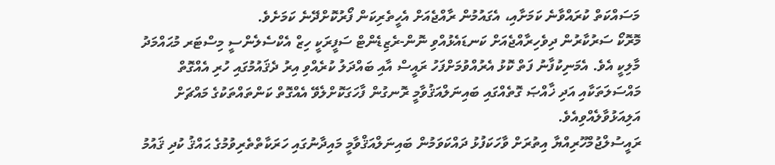މަސައްކަތް ކުރައްވާނެ ކަމަށާއި، އެގައުމުން ރާއްޖެއަށް އެހީތެރިކަން ފޯރުކޮށްދޭނެ ކަމަށެވެ.
މޮރޮކޯ ސަރުކާރުން ދިވެހިރާއްޖެއަށް ކަނޑައެޅުއްވި ނޮން-ރެޒިޑެންޓް ސަފީރަކީ ހިޒް އެކްސެލެންސީ މިސްޓަރ މުޙައްމަދު މާލިކީ އެވެ. އެމަނިކުފާނު ފަތް ކޮޅު އެރުއްވުމަށްފަހު ރައީސް އާއި ބައްދަލު ކުރެއްވި އިރު ދެޤައުމުގައި ހުރި އެއްގޮތް މައްސަލަތަކާއި އަދި ޚާއްޞަ ގޮތެއްގައި ބައިނަލްއަޤުވާމީ ރޮނގުން ފާހަގަކޮށްލެވޭ އެއްގޮތް ކަންތައްތަކުގެ މައްޗަށް އަލިއަޅުވާލެއްވިއެވެ.
ރައީސުލްޖުމްހޫރިއްޔާ އިތުރަށް ވާހަކަފުޅު ދައްކަވަމުން ބައިނަލްއަޤްވާމީ މައިދާނުގައި ހަރަކާތްތެރިވުމުގެ ޙައްޤު ކުދި ޤައުމު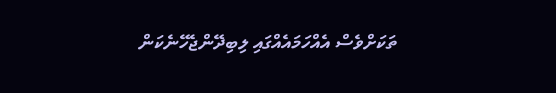ތަކަށްވެސް އެއްހަމައެއްގައި ލިބިދޭންޖެހޭނެކަން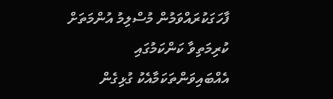ފާހަގަކުރައްވަމުން މުސްލިމު އުންމަތަށް ކުރިމަތިވާ ކަންކަމުގައި އެއްބައިވަންތަކަމާއެކު ގުޅިގެން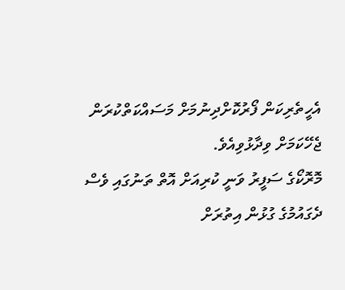އެހީތެރިކަން ފޯރުކޮށްދިނުމަށް މަސައްކަތްކުރަން ޖެހޭކަމަށް ވިދާޅުވިއެވެ.
މޮރޮކޯގެ ސަފީރު ވަނީ ކުރިއަށް އޮތް ތަނުގައި ވެސް ދެގައުމުގެ ގުޅުން އިތުރަށް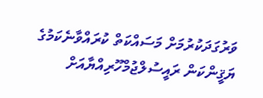ވަރުގަދަކުރުމަށް މަސައްކަތް ކުރައްވާނެކަމުގެ ޔަޤީންކަން ރައީސުލްޖުމްހޫރިއްޔާއަށް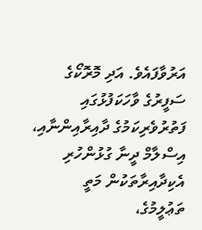އަރުވާފައެވެ. އަދި މޮރޮކޯގެ ސަފީރުގެ ވާހަކަފުޅުގައި ފަތުރުވެރިކަމުގެ ދާއިރާއިންނާއި، އިސްލާމް ދީނާ ގުޅުންހުރި އެކިދާއިރާތަކުން މަތީ ތަޢުލީމުގެ،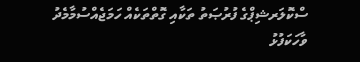ސްކޮލަރޝިޕްގެ ފުރުޞަތު ތަކާއި ގޮތްތަކެއް ހަމަޖެއްސުމާމެދު ވާހަކަފުޅު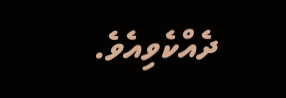ދެއްކެވިއެވެ.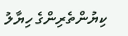ކިޔުންތެރިންގެ ހިޔާލު